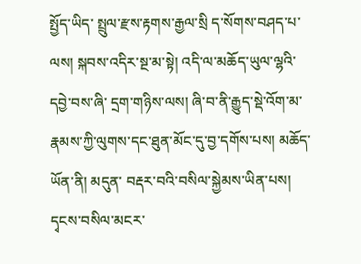སྤྱོད་ཡིད་ སྤྲུལ་རྫས་རྟགས་རྒྱལ་སྲི ད་སོགས་བཤད་པ་ལས། སྐབས་འདིར་སྔ་མ་སྟེ། འདི་ལ་མཆོད་ཡུལ་ལྷའི་དབྱེ་བས་ཞི་ དྲག་གཉིས་ལས། ཞི་བ་ནི་རྒྱུད་སྡེ་འོག་མ་རྣམས་ཀྱི་ལུགས་དང་ཐུན་མོང་དུ་བྱ་དགོས་པས། མཆོད་ཡོན་ནི། མདུན་ བརྡར་བའི་བསིལ་སྐྱེམས་ཡིན་པས། དྭངས་བསིལ་མངར་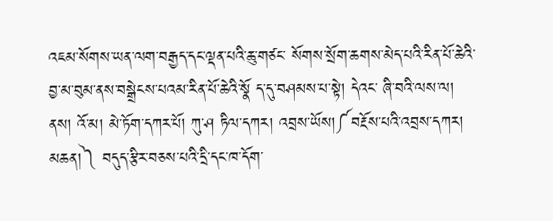འཇམ་སོགས་ཡན་ལག་བརྒྱད་དང་ལྡན་པའི་ཆུ་གཙང་ སོགས་སྲོག་ཆགས་མེད་པའི་རིན་པོ་ཆེའི་བྱ་མ་བུམ་ནས་བསྒྲེངས་པའམ་རིན་པོ་ཆེའི་སྣོ ད་དུ་བཤམས་པ་སྟེ། དེའང་ ཞི་བའི་ལས་ལ། ནས། འོ་མ། མེ་ཏོག་དཀར་པོ། ཀུ་ཤ ཏིལ་དཀར། འབྲས་ཡོས།༼བརྔོས་པའི་འབྲས་དཀར། མཆན།༽ བདུད་རྩིར་བཅས་པའི་དྲི་དང་ཁ་དོག་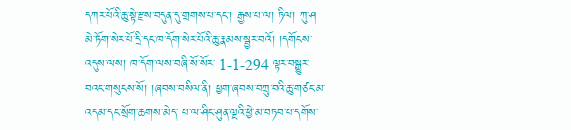དཀར་པོའི་ཆུ་སྟེ་རྫས་བདུན་དུ་གྲགས་པ་དང་། རྒྱས་པ་ལ། ཏིལ། ཀུ་ཤ མེ་ཏོག་སེར་པོ་དྲི་དང་ཁ་དོག་སེར་པོའི་ཆུ་རྣམས་སྦྱར་བའོ། །དགོངས་འདུས་ལས། ཁ་དོག་ལས་བཞི་སོ་སོར་ 1-1-294 ལྟར་བསྒྱུར་བའང་གསུངས་སོ། །ཞབས་བསིལ་ནི། ཕྱག་ཞབས་བཀྲུ་བའི་ཆུ་གཙང་མ་འདམ་དང་སྲོག་ཆགས་མེད་ པ་ལ་ཤིང་ཤུན་ལྔའི་ཕྱེ་མ་བཏབ་པ་དགོས་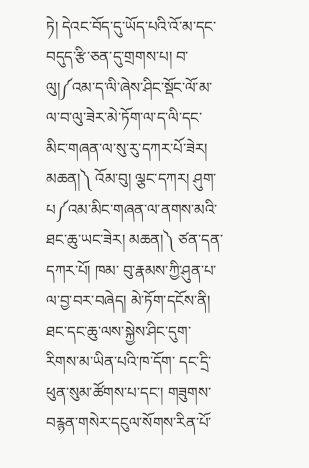ཏེ། དེའང་བོད་དུ་ཡོད་པའི་འོ་མ་དང་བདུད་རྩི་ཅན་དུ་གྲགས་པ། བ་ ལུ།༼འམ་ད་ལི་ཞེས་ཤིང་སྡོང་ལོ་མ་ལ་བ་ལུ་ཟེར་མེ་ཏོག་ལ་ད་ལི་དང་མིང་གཞན་ལ་སུ་རུ་དཀར་པོ་ཟེར། མཆན།༽ འོམ་བུ། ལྕང་དཀར། ཤུག་པ༼འམ་མིང་གཞན་ལ་ནགས་མའི་ཐང་ཆུ་ཡང་ཟེར། མཆན།༽ ཙན་དན་དཀར་པོ། ཁམ་ བུ་རྣམས་ཀྱི་ཤུན་པ་ལ་བྱ་བར་བཞེད། མེ་ཏོག་དངོས་ནི། ཐང་དང་ཆུ་ལས་སྐྱེས་ཤིང་དུག་རིགས་མ་ཡིན་པའི་ཁ་དོག་ དང་དྲི་ཕུན་སུམ་ཚོགས་པ་དང་། གཟུགས་བརྙན་གསེར་དངུལ་སོགས་རིན་པོ་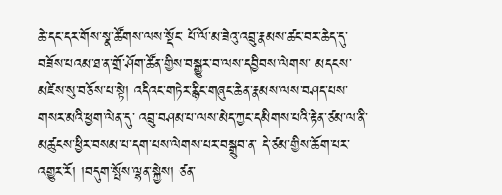ཆེ་དང་དར་གོས་སྣ་ཚོགས་ལས་སྡོང་ པོ་ལོ་མ་ཟེའུ་འབྲུ་རྣམས་ཚང་བར་ཆེད་དུ་བཟོས་པའམ་ཐ་ན་གྲོ་ཤོག་ཚོན་གྱིས་བསྒྱུར་བ་ལས་དབྱིབས་ལེགས་ མདངས་མཛེས་སུ་བཅོས་པ་སྟེ། འདིའང་གཏེར་རྙིང་གཞུང་ཆེན་རྣམས་ལས་བཤད་པས་གསར་མའི་ཕྱག་ལེན་དུ་ འབྲུ་བཤམ་པ་ལས་མེད་ཀྱང་དམིགས་པའི་རྟེན་ཙམ་ལ་ནི་མཚུངས་ཕྱིར་བསམ་པ་དག་པས་ལེགས་པར་བསྒྲུབ་ན་ དེ་ཙམ་གྱིས་ཆོག་པར་འགྱུར་རོ། །བདུག་སྤོས་ལྷན་སྐྱེས། ཙན་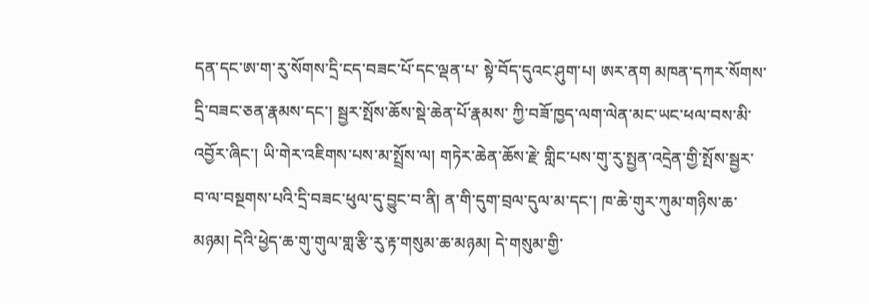དན་དང་ཨ་ག་རུ་སོགས་དྲི་ངད་བཟང་པོ་དང་ལྡན་པ་ སྟེ་བོད་དུའང་ཤུག་པ། ཨར་ནག མཁན་དཀར་སོགས་དྲི་བཟང་ཅན་རྣམས་དང་། སྦྱར་སྤོས་ཆོས་སྡེ་ཆེན་པོ་རྣམས་ ཀྱི་བཟོ་ཁྱད་ལག་ལེན་མང་ཡང་ཕལ་བས་མི་འབྱོར་ཞིང་། ཡི་གེར་འཇིགས་པས་མ་སྤྲོས་ལ། གཏེར་ཆེན་ཆོས་རྗེ་ གླིང་པས་གུ་རུ་སྤྱན་འདྲེན་གྱི་སྤོས་སྦྱར་བ་ལ་བསྔགས་པའི་དྲི་བཟང་ཕུལ་དུ་བྱུང་བ་ནི། ན་གི་དུག་བྲལ་དུལ་མ་དང་། ཁ་ཆེ་གུར་ཀུམ་གཉིས་ཆ་མཉམ། དེའི་ཕྱེད་ཆ་གུ་གུལ་གླ་རྩི་རུ་རྟ་གསུམ་ཆ་མཉམ། དེ་གསུམ་གྱི་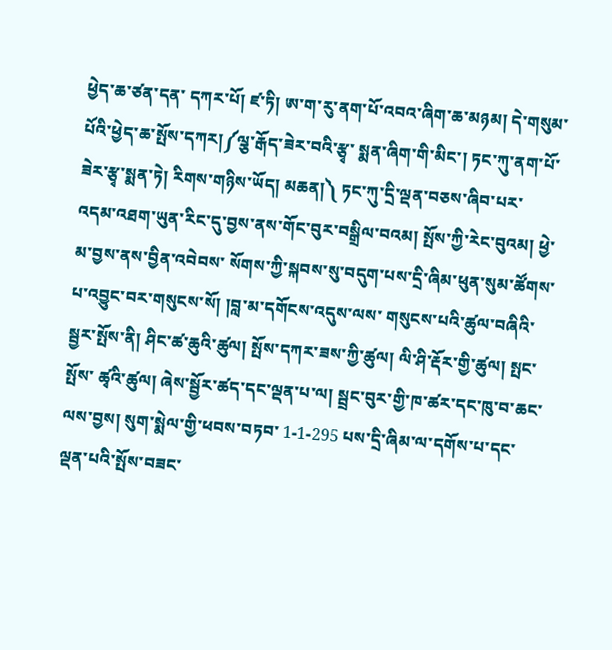ཕྱེད་ཆ་ཙན་དན་ དཀར་པོ། ཛ་ཏི། ཨ་ག་རུ་ནག་པོ་འབའ་ཞིག་ཆ་མཉམ། དེ་གསུམ་པོའི་ཕྱེད་ཆ་སྤོས་དཀར།༼ལྕ་རྒོད་ཟེར་བའི་རྩྭ་ སྨན་ཞིག་གི་མིང་། ཏང་ཀུ་ནག་པོ་ཟེར་རྩྭ་སྨན་ཏེ། རིགས་གཉིས་ཡོད། མཆན།༽ ཏང་ཀུ་དྲི་ལྡན་བཅས་ཞིབ་པར་ འདམ་འཐག་ཡུན་རིང་དུ་བྱས་ནས་གོང་བུར་བསྒྲིལ་བའམ། སྤོས་ཀྱི་རེང་བུའམ། ཕྱེ་མ་བྱས་ནས་བྱིན་འབེབས་ སོགས་ཀྱི་སྐབས་སུ་བདུག་པས་དྲི་ཞིམ་ཕུན་སུམ་ཚོགས་པ་འབྱུང་བར་གསུངས་སོ། །བླ་མ་དགོངས་འདུས་ལས་ གསུངས་པའི་ཚུལ་བཞིའི་སྦྱར་སྤོས་ནི། ཤིང་ཚ་ཆུའི་ཚུལ། སྤོས་དཀར་ཟས་ཀྱི་ཚུལ། ལི་ཤི་རྡོར་གྱི་ཚུལ། སྤང་སྤོས་ ཚྭའི་ཚུལ། ཞེས་སྦྱོར་ཚད་དང་ལྡན་པ་ལ། སྦྲང་བུར་གྱི་ཁ་ཚར་དང་ཁུ་བ་ཆང་ལས་བྱས། སུག་སྨེལ་གྱི་ཕབས་བཏབ་ 1-1-295 པས་དྲི་ཞིམ་ལ་དགོས་པ་དང་ལྡན་པའི་སྤོས་བཟང་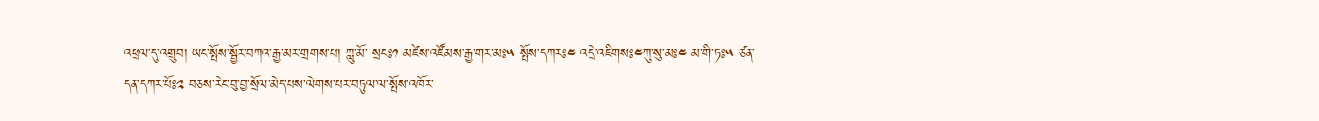འཕྲལ་དུ་འགྲུབ། ཡང་སྤོས་སྦྱོར་བཀའ་རྒྱ་མར་གྲགས་པ། ཀླུ་མོ་ སྲངཿ༡ མཛེས་འཛོམས་རྒྱ་གར་མཿ༥ སྤོས་དཀརཿ༤ འདྲེ་འཇིགསཿ༤ཀུ་སུ་མཿ༤ མ་གི་ཏཿ༥ ཙན་དན་དཀར་པོཿ༢ བཅས་རེང་བུ་བྱ་སྲོལ་མེད་པས་ལེགས་པར་བཏུལ་ལ་སྤོས་འཁོར་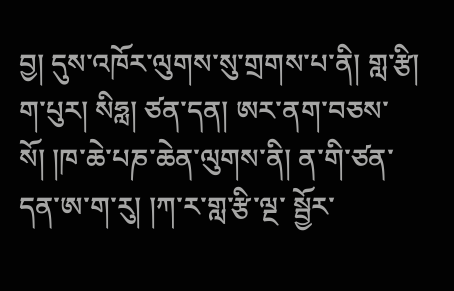བྱ། དུས་འཁོར་ལུགས་སུ་གྲགས་པ་ནི། གླ་རྩི། ག་པུར། སིཧླ། ཙན་དན། ཨར་ནག་བཅས་སོ། །ཁ་ཆེ་པཎ་ཆེན་ལུགས་ནི། ན་གི་ཙན་དན་ཨ་ག་རུ། །ཀ་ར་གླ་རྩི་ལྔ་ སྦྱོར་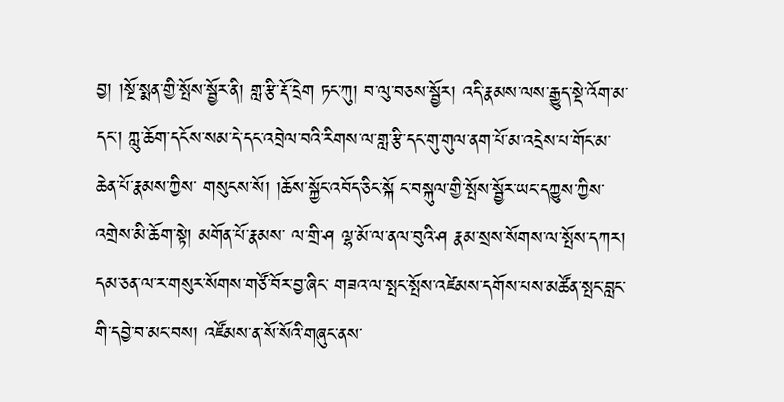བྱ། །སྔོ་སྨན་གྱི་སྤོས་སྦྱོར་ནི། གླ་རྩི་རྡོ་དྲེག ཏང་ཀུ། བ་ལུ་བཅས་སྦྱོར། འདི་རྣམས་ལས་རྒྱུད་སྡེ་འོག་མ་དང་། ཀླུ་ཆོག་དངོས་སམ་དེ་དང་འབྲེལ་བའི་རིགས་ལ་གླ་རྩི་དང་གུ་གུལ་ནག་པོ་མ་འདྲེས་པ་གོང་མ་ཆེན་པོ་རྣམས་ཀྱིས་ གསུངས་སོ། །ཆོས་སྐྱོང་འབོད་ཅིང་སྐོ ང་བསྐུལ་གྱི་སྤོས་སྦྱོར་ཡང་དཀྱུས་ཀྱིས་འགྲེས་མི་ཆོག་སྟེ། མགོན་པོ་རྣམས་ ལ་གྲི་ཤ ལྷ་མོ་ལ་ནལ་བུའི་ཤ རྣམ་སྲས་སོགས་ལ་སྤོས་དཀར། དམ་ཅན་ལ་ར་གསུར་སོགས་གཙོ་བོར་བྱ་ཞིང་ གཟའ་ལ་སྤང་སྤོས་འཛེམས་དགོས་པས་མཚོན་སྤང་བླང་གི་དབྱེ་བ་མང་བས། འཛོམས་ན་སོ་སོའི་གཞུང་ནས་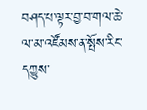བཤད་པ་ལྟར་བྱ་བ་གལ་ཆེ་ལ་མ་འཛོམས་ན་སྤོས་རིང་དཀྱུས་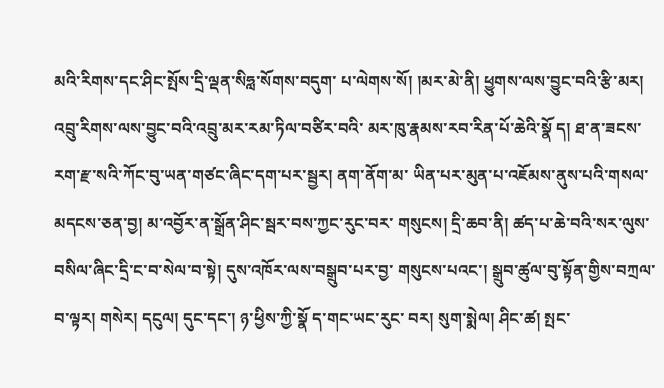མའི་རིགས་དང་ཤིང་སྤོས་དྲི་ལྡན་སིཧླ་སོགས་བདུག་ པ་ལེགས་སོ། །མར་མེ་ནི། ཕྱུགས་ལས་བྱུང་བའི་རྩི་མར། འབྲུ་རིགས་ལས་བྱུང་བའི་འབྲུ་མར་རམ་ཏིལ་བཙིར་བའི་ མར་ཁུ་རྣམས་རབ་རིན་པོ་ཆེའི་སྣོ ད། ཐ་ན་ཟངས་རག་རྫ་སའི་ཀོང་བུ་ཡན་གཙང་ཞིང་དག་པར་སྦྱར། ནག་ནོག་མ་ ཡིན་པར་མུན་པ་འཇོམས་ནུས་པའི་གསལ་མདངས་ཅན་བྱ། མ་འབྱོར་ན་སྒྲོན་ཤིང་སྦར་བས་ཀྱང་རུང་བར་ གསུངས། དྲི་ཆབ་ནི། ཚད་པ་ཆེ་བའི་སར་ལུས་བསིལ་ཞིང་དྲི་ང་བ་སེལ་བ་སྟེ། དུས་འཁོར་ལས་བསྒྲུབ་པར་བྱ་ གསུངས་པའང་། སྒྲུབ་ཚུལ་བུ་སྟོན་གྱིས་བཀྲལ་བ་ལྟར། གསེར། དངུལ། དུང་དང་། ཉ་ཕྱིས་ཀྱི་སྣོ ད་གང་ཡང་རུང་ བར། སུག་སྨེལ། ཤིང་ཚ། སྤང་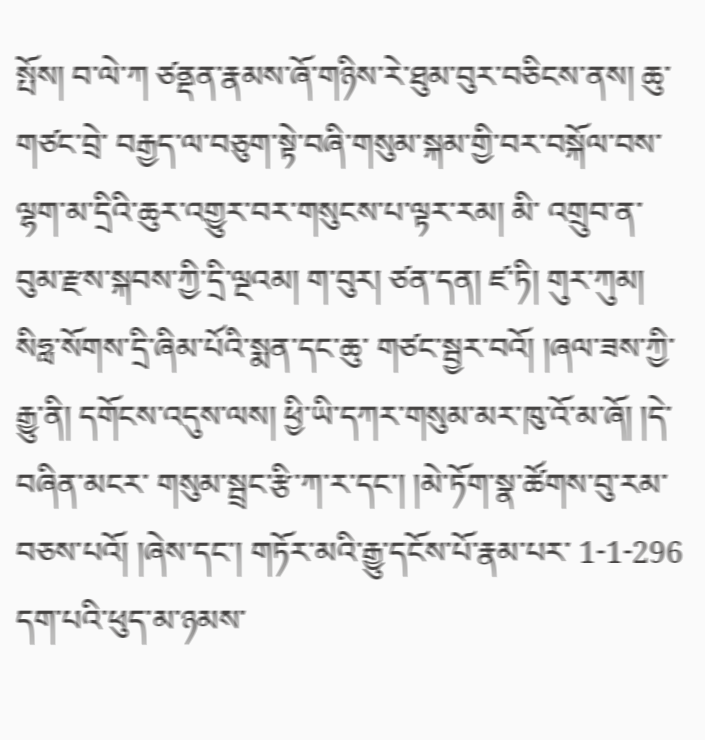སྤོས། བ་ལེ་ཀ ཙནྡན་རྣམས་ཞོ་གཉིས་རེ་ཐུམ་བུར་བཅིངས་ནས། ཆུ་གཙང་བྲེ་ བརྒྱད་ལ་བཅུག་སྟེ་བཞི་གསུམ་སྐམ་གྱི་བར་བསྐོལ་བས་ལྷག་མ་དྲིའི་ཆུར་འགྱུར་བར་གསུངས་པ་ལྟར་རམ། མི་ འགྲུབ་ན་བུམ་རྫས་སྐབས་ཀྱི་དྲི་ལྔའམ། ག་བུར། ཙན་དན། ཛ་ཏི། གུར་ཀུམ། སིཧླ་སོགས་དྲི་ཞིམ་པོའི་སྨན་དང་ཆུ་ གཙང་སྦྱར་བའོ། །ཞལ་ཟས་ཀྱི་རྒྱུ་ནི། དགོངས་འདུས་ལས། ཕྱི་ཡི་དཀར་གསུམ་མར་ཁུ་འོ་མ་ཞོ། །དེ་བཞིན་མངར་ གསུམ་སྦྲང་རྩི་ཀ་ར་དང་། །མེ་ཏོག་སྣ་ཚོགས་བུ་རམ་བཅས་པའོ། །ཞེས་དང་། གཏོར་མའི་རྒྱུ་དངོས་པོ་རྣམ་པར་ 1-1-296 དག་པའི་ཕུད་མ་ཉམས་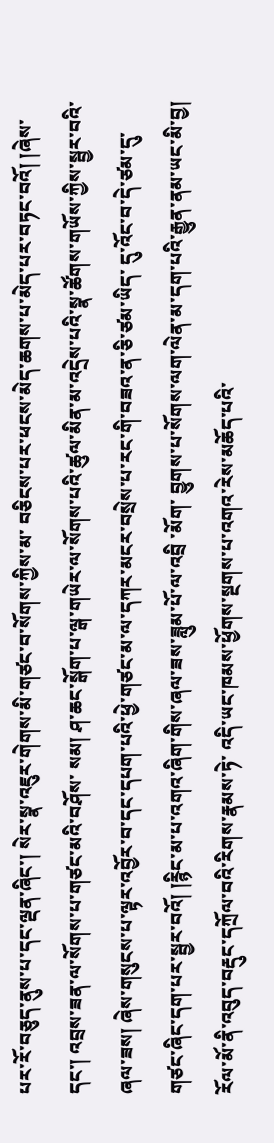པར་རོ་བཅུད་ནུས་པ་དང་ལྡན་ཞིང་། སེར་སྣ་འཇུར་གེགས་མི་གཙང་བ་སོགས་ཀྱིས་མ་ བཅིངས་པར་ཕངས་མེད་ཆགས་པ་མེད་པར་བཏང་བའོ། །ཞེས་དང་། འབྲས་ཟན་ལ་སོགས་པ་གཙང་མའི་བཤོས་ སམ། ཤ་ཆང་སྒོག་པ་ལྒ་གཡེར་ལ་སོགས་པའི་ཚུལ་མིན་མ་འདྲེས་པའི་སྣ་ཚོགས་གཡོས་ཀྱིས་སྦྱར་བའི་ཞལ་ཟས། ཞེས་གསུངས་པ་ལྟར་འབྱོར་བ་དང་དཔག་པའི་ཕྱེ་གཙང་མ་ལ་དཀར་མངར་བསྲེས་པ་རང་གི་བཟའ་ན་ཅི་ཙམ་ཡིད་ དུ་འོང་བ་དེ་ཙམ་དུ་གཙང་ཞིང་དག་པར་སྦྱར་བའོ། །རྙིང་མ་པ་འགའ་ཞིག་གིས་ཞལ་ཟས་ཟླུམ་པོ་ལ་འབྲི ་མོག་ བྱུགས་པ་སོགས་ལག་ལེན་མ་དག་པའི་རྒྱུན་ནམ་ཡང་མི་བྱ། རོལ་མོ་ནི་འབུད་བརྡུང་དཀྲོལ་བའི་རིགས་རྣམས་ཏེ་ འདི་ཡང་ཁམས་ཕྱོགས་སྔགས་པ་འགའ་རེས་མཆོད་པའི་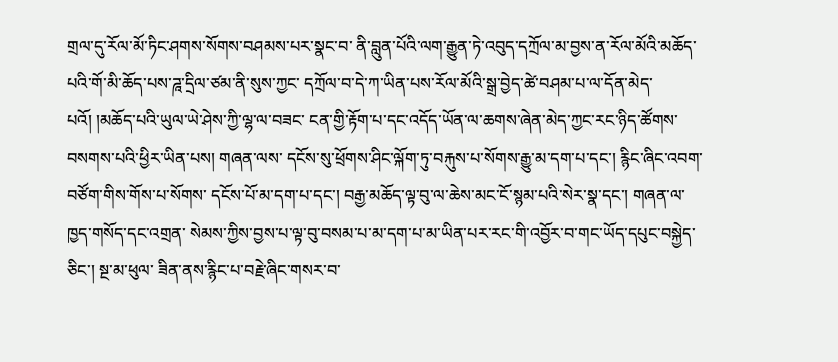གྲལ་དུ་རོལ་མོ་ཏིང་ཤགས་སོགས་བཤམས་པར་སྣང་བ་ ནི་བླུན་པོའི་ལག་རྒྱུན་ཏེ་འབུད་དཀྲོལ་མ་བྱས་ན་རོལ་མོའི་མཆོད་པའི་གོ་མི་ཆོད་པས་ཌཱ་དྲིལ་ཙམ་ནི་སུས་ཀྱང་ དཀྲོལ་བ་དེ་ཀ་ཡིན་པས་རོལ་མོའི་སྒྲ་བྱེད་ཚེ་བཤམ་པ་ལ་དོན་མེད་པའོ། །མཆོད་པའི་ཡུལ་ཡེ་ཤེས་ཀྱི་ལྷ་ལ་བཟང་ ངན་གྱི་རྟོག་པ་དང་འདོད་ཡོན་ལ་ཆགས་ཞེན་མེད་ཀྱང་རང་ཉིད་ཚོགས་བསགས་པའི་ཕྱིར་ཡིན་པས། གཞན་ལས་ དངོས་སུ་ཕྲོགས་ཤིང་ལྐོག་ཏུ་བརྐུས་པ་སོགས་རྒྱུ་མ་དག་པ་དང་། རྙིང་ཞིང་འབག་བཙོག་གིས་གོས་པ་སོགས་ དངོས་པོ་མ་དག་པ་དང་། བརྒྱ་མཆོད་ལྟ་བུ་ལ་ཆེས་མང་ངོ་སྙམ་པའི་སེར་སྣ་དང་། གཞན་ལ་ཁྱད་གསོད་དང་འགྲན་ སེམས་ཀྱིས་བྱས་པ་ལྟ་བུ་བསམ་པ་མ་དག་པ་མ་ཡིན་པར་རང་གི་འབྱོར་བ་གང་ཡོད་དཔུང་བསྐྱེད་ཅིང་། སྔ་མ་ཕུལ་ ཟིན་ནས་རྙིང་པ་བརྗེ་ཞིང་གསར་བ་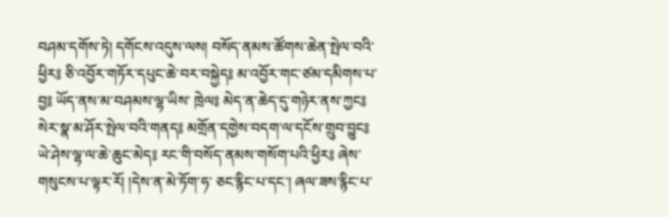བཤམ་དགོས་ཏེ། དགོངས་འདུས་ལས། བསོད་ནམས་ཚོགས་ཆེན་སྤེལ་བའི་ ཕྱིར༔ ཅི་འབྱོར་གཏོར་དཔུང་ཆེ་བར་བསྐྱེད༔ མ་འབྱོར་གང་ཙམ་དམིགས་པ་བྱ༔ ཡོད་ནས་མ་བཤམས་ལྷ་ཡིས་ ཁྲེལ༔ མེད་ན་ཆེད་དུ་གཉེར་ནས་ཀྱང༔ སེར་སྣ་མ་ཤོར་སྤེལ་བའི་གནད༔ མགྲོན་དགྱེས་བདག་ལ་དངོས་གྲུབ་བྱུང༔ ཡེ་ཤེས་ལྷ་ལ་ཆེ་ཆུང་མེད༔ རང་གི་བསོད་ནམས་གསོག་པའི་ཕྱིར༔ ཞེས་གསུངས་པ་ལྟར་རོ། །དེས་ན་མེ་ཏོག་ཧ་ ཅང་རྙིང་པ་དང་། ཞལ་ཟས་རྙིང་པ་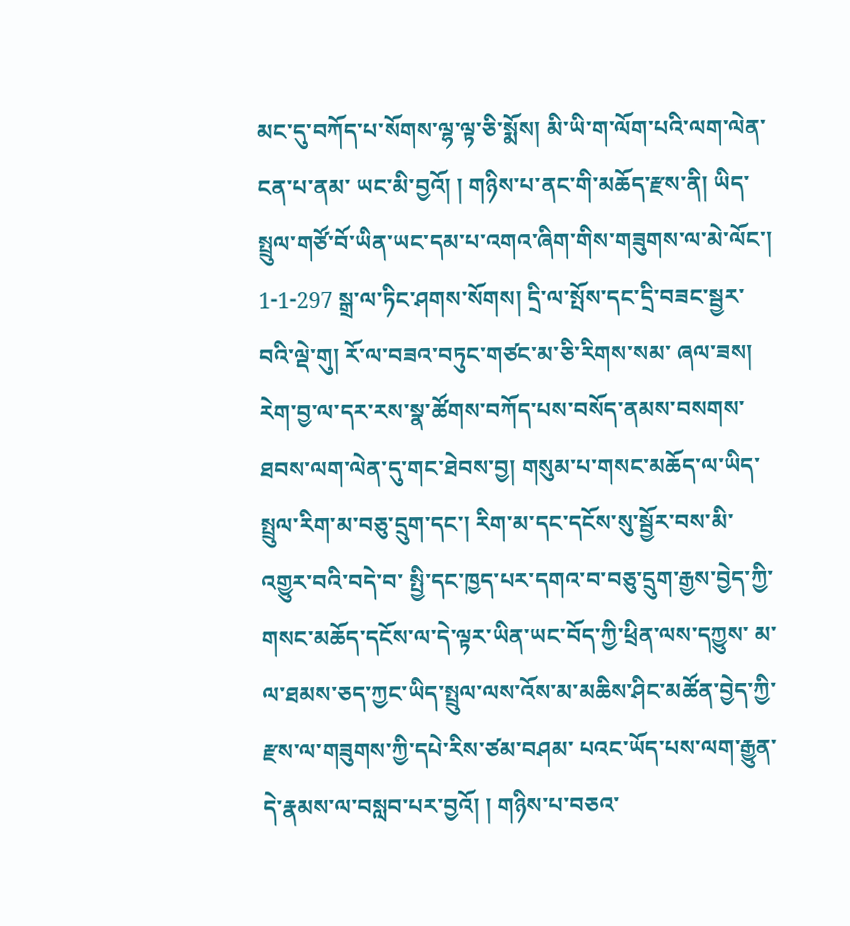མང་དུ་བཀོད་པ་སོགས་ལྷ་ལྟ་ཅི་སྨོས། མི་ཡི་ག་ལོག་པའི་ལག་ལེན་ངན་པ་ནམ་ ཡང་མི་བྱའོ། ། གཉིས་པ་ནང་གི་མཆོད་རྫས་ནི། ཡིད་སྤྲུལ་གཙོ་བོ་ཡིན་ཡང་དམ་པ་འགའ་ཞིག་གིས་གཟུགས་ལ་མེ་ལོང་། 1-1-297 སྒྲ་ལ་ཏིང་ཤགས་སོགས། དྲི་ལ་སྤོས་དང་དྲི་བཟང་སྦྱར་བའི་ལྡེ་གུ། རོ་ལ་བཟའ་བཏུང་གཙང་མ་ཅི་རིགས་སམ་ ཞལ་ཟས། རེག་བྱ་ལ་དར་རས་སྣ་ཚོགས་བཀོད་པས་བསོད་ནམས་བསགས་ཐབས་ལག་ལེན་དུ་གང་ཐེབས་བྱ། གསུམ་པ་གསང་མཆོད་ལ་ཡིད་སྤྲུལ་རིག་མ་བཅུ་དྲུག་དང་། རིག་མ་དང་དངོས་སུ་སྦྱོར་བས་མི་འགྱུར་བའི་བདེ་བ་ སྤྱི་དང་ཁྱད་པར་དགའ་བ་བཅུ་དྲུག་རྒྱས་བྱེད་ཀྱི་གསང་མཆོད་དངོས་ལ་དེ་ལྟར་ཡིན་ཡང་བོད་ཀྱི་ཕྲིན་ལས་དཀྱུས་ མ་ལ་ཐམས་ཅད་ཀྱང་ཡིད་སྤྲུལ་ལས་འོས་མ་མཆིས་ཤིང་མཚོན་བྱེད་ཀྱི་རྫས་ལ་གཟུགས་ཀྱི་དཔེ་རིས་ཙམ་བཤམ་ པའང་ཡོད་པས་ལག་རྒྱུན་དེ་རྣམས་ལ་བསླབ་པར་བྱའོ། ། གཉིས་པ་བཅའ་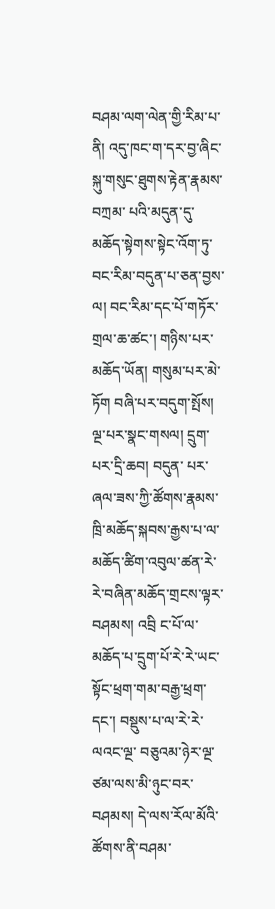བཤམ་ལག་ལེན་གྱི་རིམ་པ་ནི། འདུ་ཁང་ག་དར་བྱ་ཞིང་སྐུ་གསུང་ཐུགས་རྟེན་རྣམས་བཀྲམ་ པའི་མདུན་དུ་མཆོད་སྟེགས་སྟེང་འོག་ཏུ་བང་རིམ་བདུན་པ་ཅན་བྱས་ལ། བང་རིམ་དང་པོ་གཏོར་གྲལ་ཆ་ཚང་། གཉིས་པར་མཆོད་ཡོན། གསུམ་པར་མེ་ཏོག བཞི་པར་བདུག་སྤོས། ལྔ་པར་སྣང་གསལ། དྲུག་པར་དྲི་ཆབ། བདུན་ པར་ཞལ་ཟས་ཀྱི་ཚོགས་རྣམས་ཁྲི་མཆོད་སྐབས་རྒྱས་པ་ལ་མཆོད་ཚིག་འབུལ་ཚན་རེ་རེ་བཞིན་མཆོད་གྲངས་ལྟར་ བཤམས། འབྲི ང་པོ་ལ་མཆོད་པ་དྲུག་པོ་རེ་རེ་ཡང་སྟོང་ཕྲག་གམ་བརྒྱ་ཕྲག་དང་། བསྡུས་པ་ལ་རེ་རེ་ལའང་ལྔ་ བཅུའམ་ཉེར་ལྔ་ཙམ་ལས་མི་ཉུང་བར་བཤམས། དེ་ལས་རོལ་མོའི་ཚོགས་ནི་བཤམ་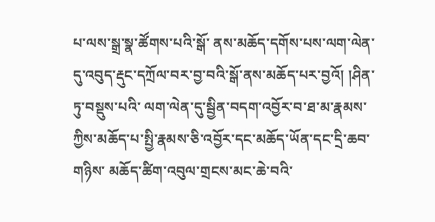པ་ལས་སྒྲ་སྣ་ཚོགས་པའི་སྒོ་ ནས་མཆོད་དགོས་པས་ལག་ལེན་དུ་འབུད་རྡུང་དཀྲོལ་བར་བྱ་བའི་སྒོ་ནས་མཆོད་པར་བྱའོ། །ཤིན་ཏུ་བསྡུས་པའི་ ལག་ལེན་དུ་སྦྱིན་བདག་འབྱོར་བ་ཐ་མ་རྣམས་ཀྱིས་མཆོད་པ་སྤྱི་རྣམས་ཅི་འབྱོར་དང་མཆོད་ཡོན་དང་དྲི་ཆབ་གཉིས་ མཆོད་ཚིག་འབུལ་གྲངས་མང་ཆེ་བའི་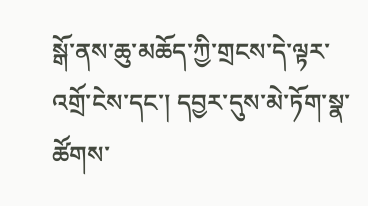སྒོ་ནས་ཆུ་མཆོད་ཀྱི་གྲངས་དེ་ལྟར་འགྲོ་ངེས་དང་། དབྱར་དུས་མེ་ཏོག་སྣ་ ཚོགས་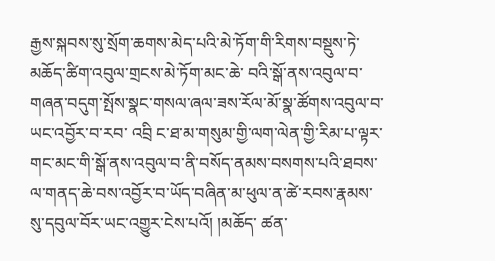རྒྱས་སྐབས་སུ་སྲོག་ཆགས་མེད་པའི་མེ་ཏོག་གི་རིགས་བསྡུས་ཏེ་མཆོད་ཚིག་འབུལ་གྲངས་མེ་ཏོག་མང་ཆེ་ བའི་སྒོ་ནས་འབུལ་བ་གཞན་བདུག་སྤོས་སྣང་གསལ་ཞལ་ཟས་རོལ་མོ་སྣ་ཚོགས་འབུལ་བ་ཡང་འབྱོར་བ་རབ་ འབྲི ང་ཐ་མ་གསུམ་གྱི་ལག་ལེན་གྱི་རིམ་པ་ལྟར་གང་མང་གི་སྒོ་ནས་འབུལ་བ་ནི་བསོད་ནམས་བསགས་པའི་ཐབས་ ལ་གནད་ཆེ་བས་འབྱོར་བ་ཡོད་བཞིན་མ་ཕུལ་ན་ཚེ་རབས་རྣམས་སུ་དབུལ་བོར་ཡང་འགྱུར་ངེས་པའོ། །མཆོད་ ཚན་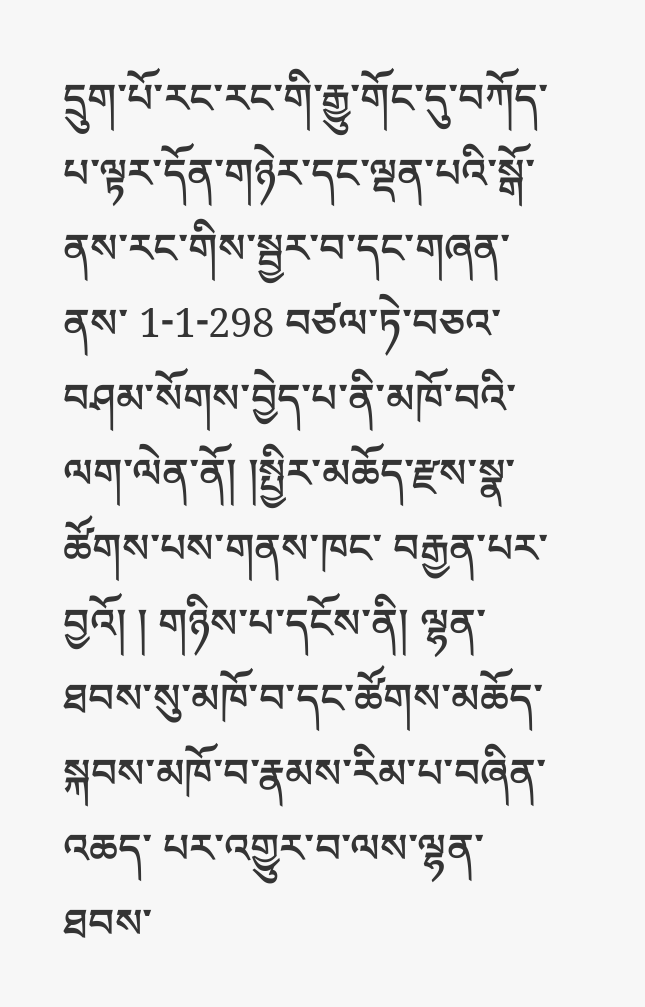དྲུག་པོ་རང་རང་གི་རྒྱུ་གོང་དུ་བཀོད་པ་ལྟར་དོན་གཉེར་དང་ལྡན་པའི་སྒོ་ནས་རང་གིས་སྦྱར་བ་དང་གཞན་ནས་ 1-1-298 བཙལ་ཏེ་བཅའ་བཤམ་སོགས་བྱེད་པ་ནི་མཁོ་བའི་ལག་ལེན་ནོ། །སྤྱིར་མཆོད་རྫས་སྣ་ཚོགས་པས་གནས་ཁང་ བརྒྱན་པར་བྱའོ། ། གཉིས་པ་དངོས་ནི། ལྷན་ཐབས་སུ་མཁོ་བ་དང་ཚོགས་མཆོད་སྐབས་མཁོ་བ་རྣམས་རིམ་པ་བཞིན་འཆད་ པར་འགྱུར་བ་ལས་ལྷན་ཐབས་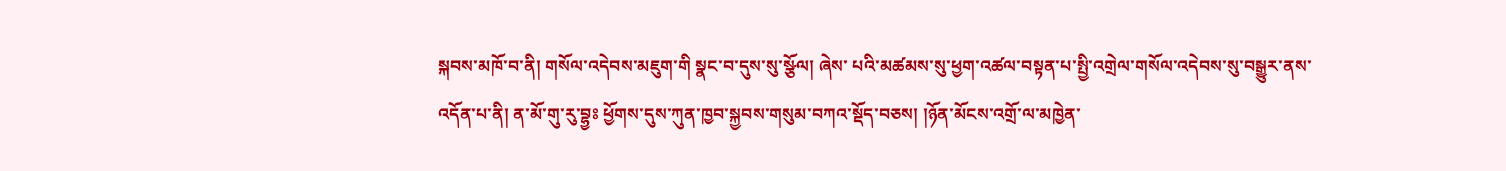སྐབས་མཁོ་བ་ནི། གསོལ་འདེབས་མཇུག་གི སྣང་བ་དུས་སུ་སྩོལ། ཞེས་ པའི་མཚམས་སུ་ཕྱག་འཚལ་བསྟན་པ་སྤྱི་འགྲེལ་གསོལ་འདེབས་སུ་བསྒྱུར་ནས་འདོན་པ་ནི། ན་མོ་གུ་རུ་བྷྱཿ ཕྱོགས་དུས་ཀུན་ཁྱབ་སྐྱབས་གསུམ་བཀའ་སྡོད་བཅས། །ཉོན་མོངས་འགྲོ་ལ་མཁྱེན་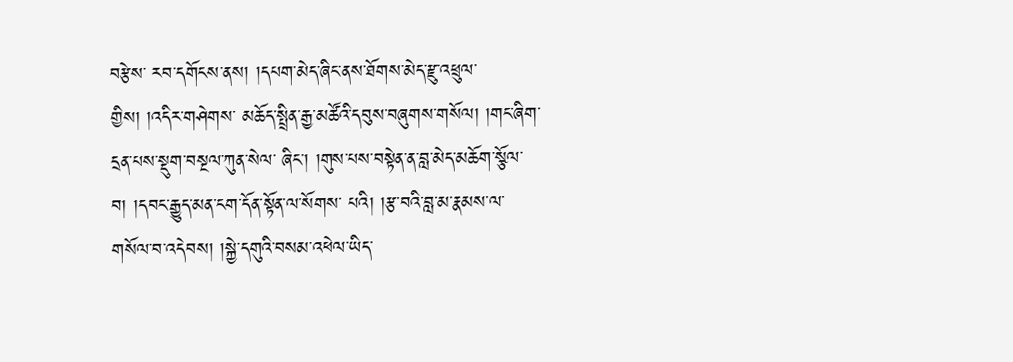བརྩེས་ རབ་དགོངས་ནས། །དཔག་མེད་ཞིང་ནས་ཐོགས་མེད་རྫུ་འཕྲུལ་གྱིས། །འདིར་གཤེགས་ མཆོད་སྤྲིན་རྒྱ་མཚོའི་དབུས་བཞུགས་གསོལ། །གང་ཞིག་དྲན་པས་སྡུག་བསྔལ་ཀུན་སེལ་ ཞིང་། །གུས་པས་བསྟེན་ན་བླ་མེད་མཆོག་སྩོལ་བ། །དབང་རྒྱུད་མན་ངག་དོན་སྟོན་ལ་སོགས་ པའི། །རྩ་བའི་བླ་མ་རྣམས་ལ་གསོལ་བ་འདེབས། །སྐྱེ་དགུའི་བསམ་འཕེལ་ཡིད་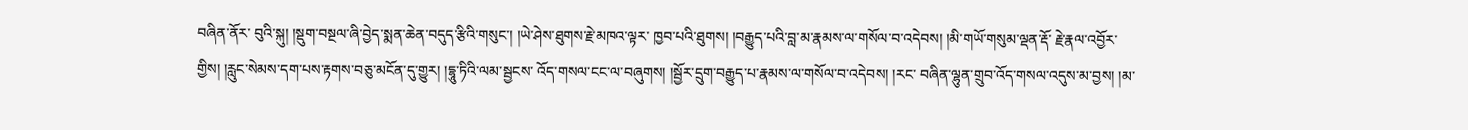བཞིན་ནོར་ བུའི་སྐུ། །སྡུག་བསྔལ་ཞི་བྱེད་སྨན་ཆེན་བདུད་རྩིའི་གསུང་། །ཡེ་ཤེས་ཐུགས་རྗེ་མཁའ་ལྟར་ ཁྱབ་པའི་ཐུགས། །བརྒྱུད་པའི་བླ་མ་རྣམས་ལ་གསོལ་བ་འདེབས། །མི་གཡོ་གསུམ་ལྡན་རྡོ་ རྗེ་རྣལ་འབྱོར་གྱིས། །རླུང་སེམས་དག་པས་རྟགས་བཅུ་མངོན་དུ་གྱུར། །དྷཱུ་ཏིའི་ལམ་སྦྱངས་ འོད་གསལ་ངང་ལ་བཞུགས། །སྦྱོར་དྲུག་བརྒྱུད་པ་རྣམས་ལ་གསོལ་བ་འདེབས། །རང་ བཞིན་ལྷུན་གྲུབ་འོད་གསལ་འདུས་མ་བྱས། །མ་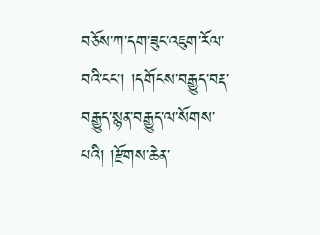བཅོས་ཀ་དག་ཟུང་འཇུག་རོལ་བའི་ངང་། །དགོངས་བརྒྱུད་བརྡ་བརྒྱུད་སྙན་བརྒྱུད་ལ་སོགས་པའི། །རྫོགས་ཆེན་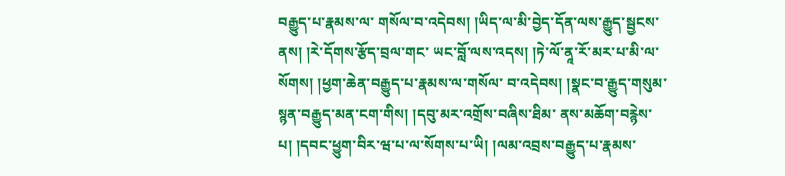བརྒྱུད་པ་རྣམས་ལ་ གསོལ་བ་འདེབས། །ཡིད་ལ་མི་བྱེད་དོན་ལས་རྒྱུད་སྦྱངས་ནས། །རེ་དོགས་རྩོད་བྲལ་གང་ ཡང་བློ་ལས་འདས། །ཏེ་ལོ་ནཱ་རོ་མར་པ་མི་ལ་སོགས། །ཕྱག་ཆེན་བརྒྱུད་པ་རྣམས་ལ་གསོལ་ བ་འདེབས། །སྣང་བ་རྒྱུད་གསུམ་སྙན་བརྒྱུད་མན་ངག་གིས། །དབུ་མར་འགྲོས་བཞིས་ཐིམ་ ནས་མཆོག་བརྙེས་པ། །དབང་ཕྱུག་བིར་ཝ་པ་ལ་སོགས་པ་ཡི། །ལམ་འབྲས་བརྒྱུད་པ་རྣམས་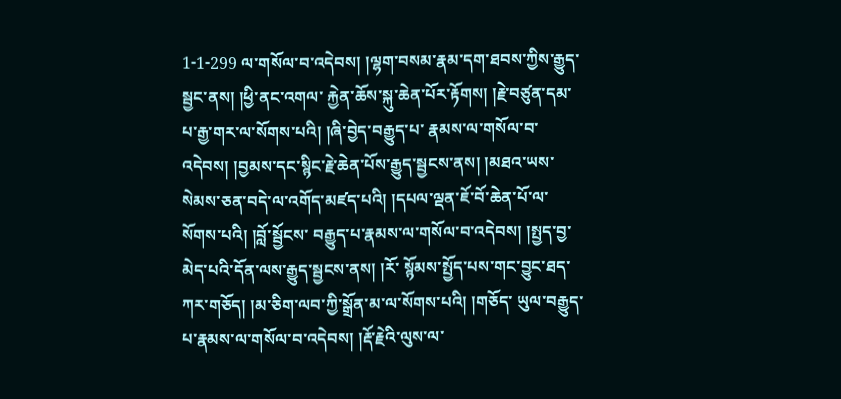1-1-299 ལ་གསོལ་བ་འདེབས། །ལྷག་བསམ་རྣམ་དག་ཐབས་ཀྱིས་རྒྱུད་སྦྱང་ནས། །ཕྱི་ནང་འགལ་ རྐྱེན་ཆོས་སྐུ་ཆེན་པོར་རྟོགས། །རྗེ་བཙུན་དམ་པ་རྒྱ་གར་ལ་སོགས་པའི། །ཞི་བྱེད་བརྒྱུད་པ་ རྣམས་ལ་གསོལ་བ་འདེབས། །བྱམས་དང་སྙིང་རྗེ་ཆེན་པོས་རྒྱུད་སྦྱངས་ནས། །མཐའ་ཡས་ སེམས་ཅན་བདེ་ལ་འགོད་མཛད་པའི། །དཔལ་ལྡན་ཇོ་བོ་ཆེན་པོ་ལ་སོགས་པའི། །བློ་སྦྱོངས་ བརྒྱུད་པ་རྣམས་ལ་གསོལ་བ་འདེབས། །སྤྱད་བྱ་མེད་པའི་དོན་ལས་རྒྱུད་སྦྱངས་ནས། །རོ་ སྙོམས་སྤྱོད་པས་གང་བྱུང་ཐད་ཀར་གཅོད། །མ་ཅིག་ལབ་ཀྱི་སྒྲོན་མ་ལ་སོགས་པའི། །གཅོད་ ཡུལ་བརྒྱུད་པ་རྣམས་ལ་གསོལ་བ་འདེབས། །རྡོ་རྗེའི་ལུས་ལ་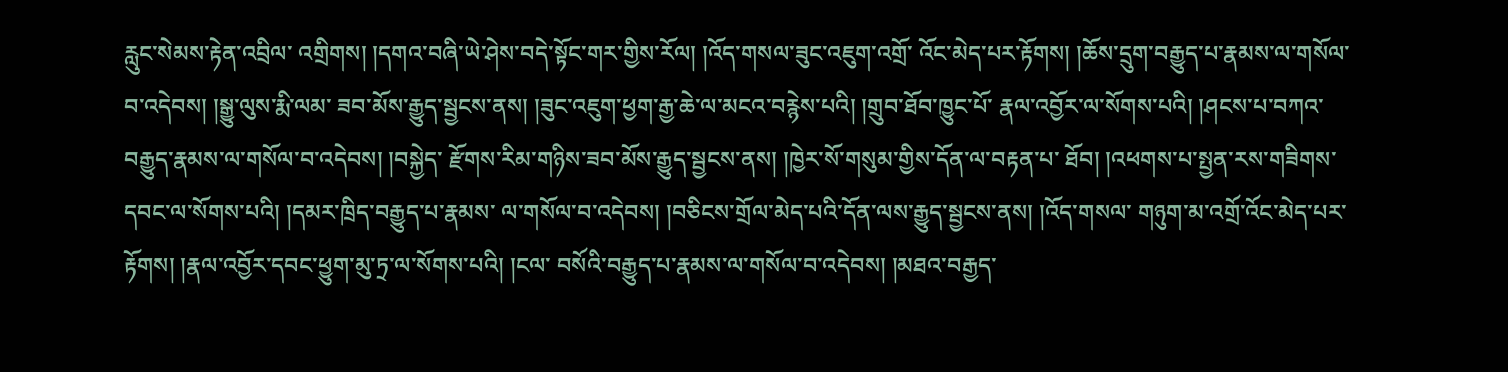རླུང་སེམས་རྟེན་འབྲིལ་ འགྲིགས། །དགའ་བཞི་ཡེ་ཤེས་བདེ་སྟོང་གར་གྱིས་རོལ། །འོད་གསལ་ཟུང་འཇུག་འགྲོ་ འོང་མེད་པར་རྟོགས། །ཆོས་དྲུག་བརྒྱུད་པ་རྣམས་ལ་གསོལ་བ་འདེབས། །སྒྱུ་ལུས་རྨི་ལམ་ ཟབ་མོས་རྒྱུད་སྦྱངས་ནས། །ཟུང་འཇུག་ཕྱག་རྒྱ་ཆེ་ལ་མངའ་བརྙེས་པའི། །གྲུབ་ཐོབ་ཁྱུང་པོ་ རྣལ་འབྱོར་ལ་སོགས་པའི། །ཤངས་པ་བཀའ་བརྒྱུད་རྣམས་ལ་གསོལ་བ་འདེབས། །བསྐྱེད་ རྫོགས་རིམ་གཉིས་ཟབ་མོས་རྒྱུད་སྦྱངས་ནས། །ཁྱེར་སོ་གསུམ་གྱིས་དོན་ལ་བརྟན་པ་ ཐོབ། །འཕགས་པ་སྤྱན་རས་གཟིགས་དབང་ལ་སོགས་པའི། །དམར་ཁྲིད་བརྒྱུད་པ་རྣམས་ ལ་གསོལ་བ་འདེབས། །བཅིངས་གྲོལ་མེད་པའི་དོན་ལས་རྒྱུད་སྦྱངས་ནས། །འོད་གསལ་ གཉུག་མ་འགྲོ་འོང་མེད་པར་རྟོགས། །རྣལ་འབྱོར་དབང་ཕྱུག་མུ་ཏྲ་ལ་སོགས་པའི། །ངལ་ བསོའི་བརྒྱུད་པ་རྣམས་ལ་གསོལ་བ་འདེབས། །མཐའ་བརྒྱད་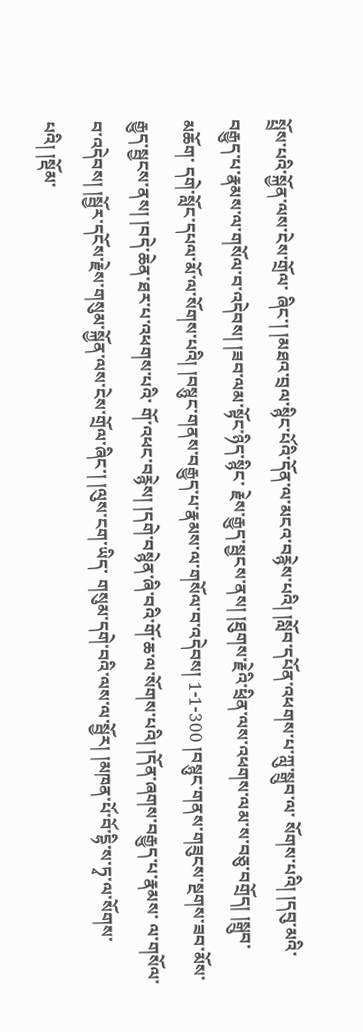སྤྲོས་པའི་སྐྱོན་ལས་ངེས་གྲོལ་ ཞིང་། །མཐའ་བྲལ་སྙིང་པོའི་དོན་ལ་མངའ་བརྙེས་པའི། །སློབ་དཔོན་འཕགས་པ་ཀླུ་སྒྲུབ་ལ་ སོགས་པའི། །དབུ་མའི་བརྒྱུད་པ་རྣམས་ལ་གསོལ་བ་འདེབས། །ཟབ་ལམ་སྟོང་ཉིད་སྙིང་ རྗེས་རྒྱུད་སྦྱངས་ནས། །ཐུགས་རྗེའི་ཕྲིན་ལས་འཕགས་ལམ་ས་བཅུ་བགྲོད། །སྒྲུབ་མཆོག་ དགེ་སློང་དཔལ་མོ་ལ་སོགས་པའི། །བསྙུང་གནས་བརྒྱུད་པ་རྣམས་ལ་གསོལ་བ་འདེབས། 1-1-300 །བསྙུང་གནས་གཟུངས་སྔགས་ཟབ་མོས་རྒྱུད་སྦྱངས་ནས། །བདེ་ཆེན་ཐར་པ་འཕགས་པའི་ གོ་འཕང་བརྙེས། །དགེ་བསྙེན་ཞི་བའི་གོ་ཆ་ལ་སོགས་པའི། །དོན་ཞགས་བརྒྱུད་པ་རྣམས་ ལ་གསོལ་བ་འདེབས། །སྦྱོར་དངོས་རྗེས་གསུམ་སྐྱོན་ལས་ངེས་གྲོལ་ཞིང་། །ལུས་ངག་ཡིད་ གསུམ་དགེ་བའི་ལས་ལ་སྦྱོར། །མཁན་པོ་བོ་དྷི་ས་ཏྭ་ལ་སོགས་པའི། །སྡོམ་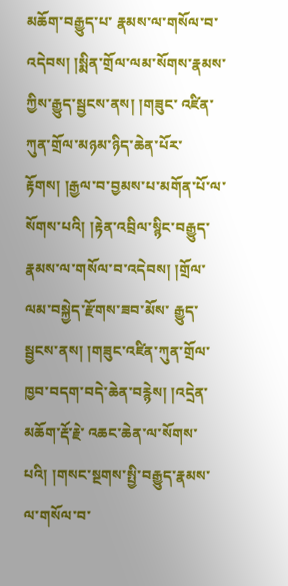མཆོག་བརྒྱུད་པ་ རྣམས་ལ་གསོལ་བ་འདེབས། །སྨིན་གྲོལ་ལམ་སོགས་རྣམས་ཀྱིས་རྒྱུད་སྦྱངས་ནས། །གཟུང་ འཛིན་ཀུན་གྲོལ་མཉམ་ཉིད་ཆེན་པོར་རྟོགས། །རྒྱལ་བ་བྱམས་པ་མགོན་པོ་ལ་སོགས་པའི། །རྟེན་འབྲིལ་སྙིང་བརྒྱུད་རྣམས་ལ་གསོལ་བ་འདེབས། །གྲོལ་ལམ་བསྐྱེད་རྫོགས་ཟབ་མོས་ རྒྱུད་སྦྱངས་ནས། །གཟུང་འཛིན་ཀུན་གྲོལ་ཁྱབ་བདག་བདེ་ཆེན་བརྙེས། །འདྲེན་མཆོག་རྡོ་རྗེ་ འཆང་ཆེན་ལ་སོགས་པའི། །གསང་སྔགས་སྤྱི་བརྒྱུད་རྣམས་ལ་གསོལ་བ་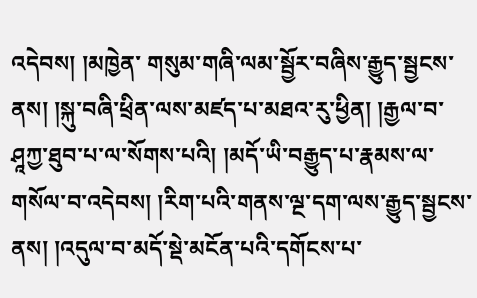འདེབས། །མཁྱེན་ གསུམ་གཞི་ལམ་སྦྱོར་བཞིས་རྒྱུད་སྦྱངས་ནས། །སྐུ་བཞི་ཕྲིན་ལས་མཛད་པ་མཐའ་རུ་ཕྱིན། །རྒྱལ་བ་ཤཱཀྱ་ཐུབ་པ་ལ་སོགས་པའི། །མདོ་ཡི་བརྒྱུད་པ་རྣམས་ལ་གསོལ་བ་འདེབས། །རིག་པའི་གནས་ལྔ་དག་ལས་རྒྱུད་སྦྱངས་ནས། །འདུལ་བ་མདོ་སྡེ་མངོན་པའི་དགོངས་པ་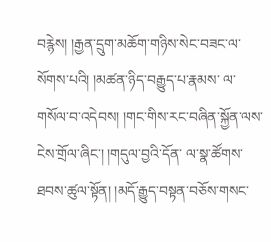བརྙེས། །རྒྱན་དྲུག་མཆོག་གཉིས་སེང་བཟང་ལ་སོགས་པའི། །མཚན་ཉིད་བརྒྱུད་པ་རྣམས་ ལ་གསོལ་བ་འདེབས། །གང་གིས་རང་བཞིན་སྐྱོན་ལས་ངེས་གྲོལ་ཞིང་། །གདུལ་བྱའི་དོན་ ལ་སྣ་ཚོགས་ཐབས་ཚུལ་སྟོན། །མདོ་རྒྱུད་བསྟན་བཅོས་གསང་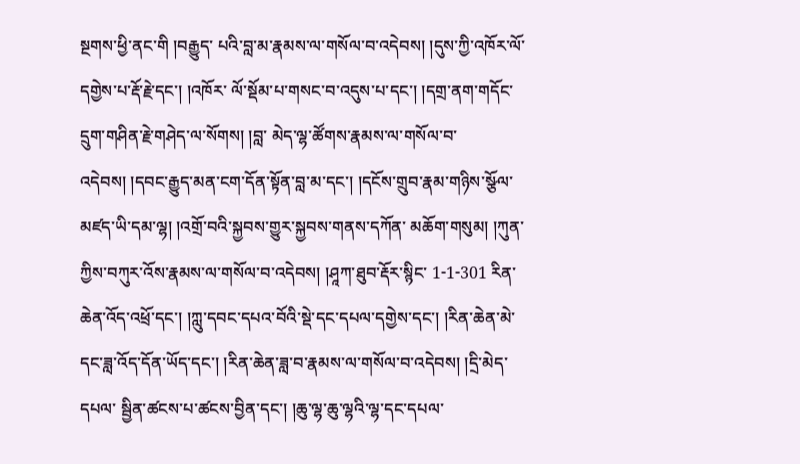སྔགས་ཕྱི་ནང་གི །བརྒྱུད་ པའི་བླ་མ་རྣམས་ལ་གསོལ་བ་འདེབས། །དུས་ཀྱི་འཁོར་ལོ་དགྱེས་པ་རྡོ་རྗེ་དང་། །འཁོར་ ལོ་སྡོམ་པ་གསང་བ་འདུས་པ་དང་། །དགྲ་ནག་གདོང་དྲུག་གཤིན་རྗེ་གཤེད་ལ་སོགས། །བླ་ མེད་ལྷ་ཚོགས་རྣམས་ལ་གསོལ་བ་འདེབས། །དབང་རྒྱུད་མན་ངག་དོན་སྟོན་བླ་མ་དང་། །དངོས་གྲུབ་རྣམ་གཉིས་སྩོལ་མཛད་ཡི་དམ་ལྷ། །འགྲོ་བའི་སྐྱབས་གྱུར་སྐྱབས་གནས་དཀོན་ མཆོག་གསུམ། །ཀུན་ཀྱིས་བཀུར་འོས་རྣམས་ལ་གསོལ་བ་འདེབས། །ཤཱཀ་ཐུབ་རྡོར་སྙིང་ 1-1-301 རིན་ཆེན་འོད་འཕྲོ་དང་། །ཀླུ་དབང་དཔའ་བོའི་སྡེ་དང་དཔལ་དགྱེས་དང་། །རིན་ཆེན་མེ་ དང་ཟླ་འོད་དོན་ཡོད་དང་། །རིན་ཆེན་ཟླ་བ་རྣམས་ལ་གསོལ་བ་འདེབས། །དྲི་མེད་དཔལ་ སྦྱིན་ཚངས་པ་ཚངས་བྱིན་དང་། །ཆུ་ལྷ་ཆུ་ལྷའི་ལྷ་དང་དཔལ་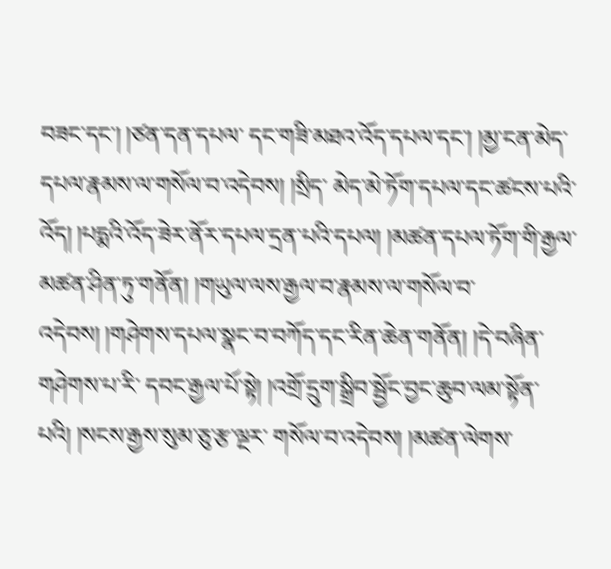བཟང་དང་། །ཙན་དན་དཔལ་ དང་གཟི་མཐའ་འོད་དཔལ་དང་། །མྱ་ངན་མེད་དཔལ་རྣམས་ལ་གསོལ་བ་འདེབས། །སྲིད་ མེད་མེ་ཏོག་དཔལ་དང་ཚངས་པའི་འོད། །པདྨའི་འོད་ཟེར་ནོར་དཔལ་དྲན་པའི་དཔལ། །མཚན་དཔལ་ཏོག་གི་རྒྱལ་མཚན་ཤིན་ཏུ་གནོན། །གཡུལ་ལས་རྒྱལ་བ་རྣམས་ལ་གསོལ་བ་ འདེབས། །གཤེགས་དཔལ་སྣང་བ་བཀོད་དང་རིན་ཆེན་གནོན། །དེ་བཞིན་གཤེགས་པ་རི་ དབང་རྒྱལ་པོ་སྟེ། །འགྲོ་དྲུག་སྒྲིབ་སྦྱོང་བྱང་ཆུབ་ལམ་སྟོན་པའི། །སངས་རྒྱས་སུམ་ཅུ་རྩ་ལྔར་ གསོལ་བ་འདེབས། །མཚན་ལེགས་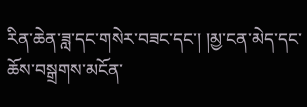རིན་ཆེན་ཟླ་དང་གསེར་བཟང་དང་། །མྱ་ངན་མེད་དང་ ཆོས་བསྒྲགས་མངོན་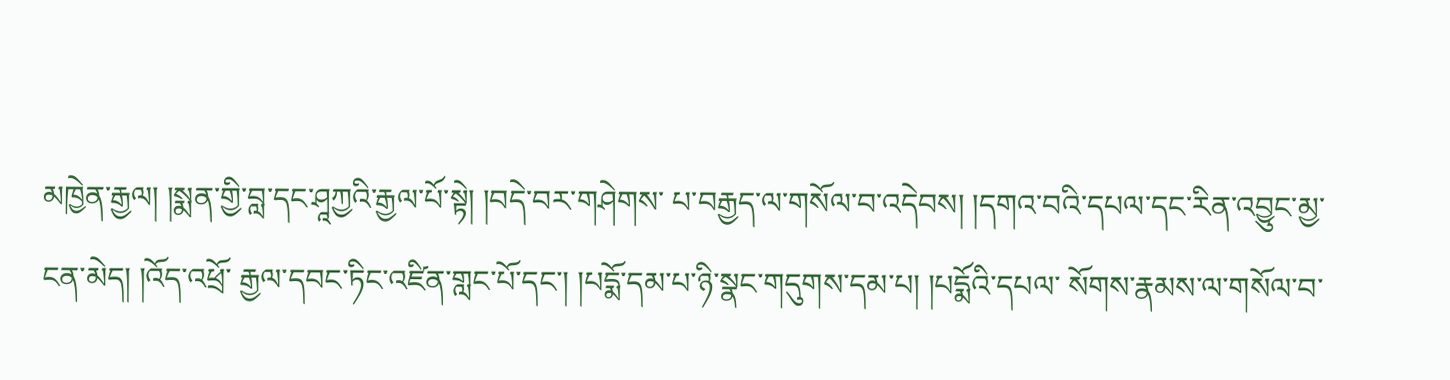མཁྱེན་རྒྱལ། །སྨན་གྱི་བླ་དང་ཤཱཀྱའི་རྒྱལ་པོ་སྟེ། །བདེ་བར་གཤེགས་ པ་བརྒྱད་ལ་གསོལ་བ་འདེབས། །དགའ་བའི་དཔལ་དང་རིན་འབྱུང་མྱ་ངན་མེད། །འོད་འཕྲོ་ རྒྱལ་དབང་ཏིང་འཛིན་གླང་པོ་དང་། །པདྨོ་དམ་པ་ཉི་སྣང་གདུགས་དམ་པ། །པདྨོའི་དཔལ་ སོགས་རྣམས་ལ་གསོལ་བ་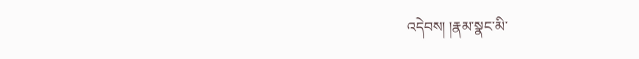འདེབས། །རྣམ་སྣང་མི་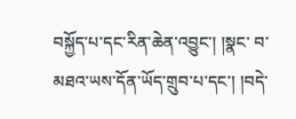བསྐྱོད་པ་དང་རིན་ཆེན་འབྱུང་། །སྣང་ བ་མཐའ་ཡས་དོན་ཡོད་གྲུབ་པ་དང་། །བདེ་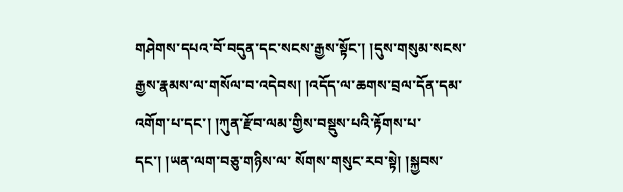གཤེགས་དཔའ་བོ་བདུན་དང་སངས་རྒྱས་སྟོང་། །དུས་གསུམ་སངས་རྒྱས་རྣམས་ལ་གསོལ་བ་འདེབས། །འདོད་ལ་ཆགས་བྲལ་དོན་དམ་ འགོག་པ་དང་། །ཀུན་རྫོབ་ལམ་གྱིས་བསྡུས་པའི་རྟོགས་པ་དང་། །ཡན་ལག་བཅུ་གཉིས་ལ་ སོགས་གསུང་རབ་སྟེ། །སྐྱབས་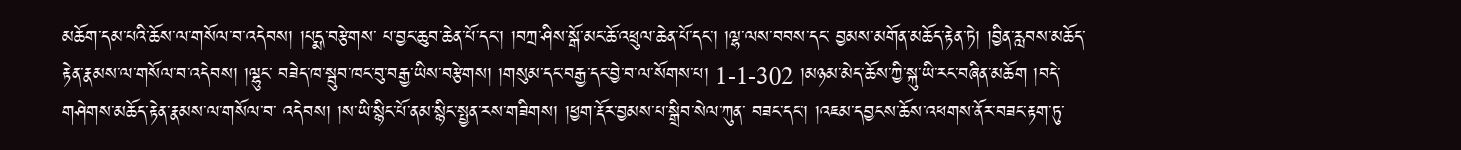མཆོག་དམ་པའི་ཆོས་ལ་གསོལ་བ་འདེབས། །པདྨ་བརྩེགས་ པ་བྱང་ཆུབ་ཆེན་པོ་དང་། །བཀྲ་ཤིས་སྒོ་མང་ཆོ་འཕྲུལ་ཆེན་པོ་དང་། །ལྷ་ལས་བབས་དང་ བྱམས་མགོན་མཆོད་རྟེན་ཏེ། །བྱིན་རླབས་མཆོད་རྟེན་རྣམས་ལ་གསོལ་བ་འདེབས། །ལྷུང་ བཟེད་ཁ་སྦུབ་ཁང་བུ་བརྒྱ་ཡིས་བརྩེགས། །གསུམ་དང་བརྒྱ་དང་བྱེ་བ་ལ་སོགས་པ། 1-1-302 །མཉམ་མེད་ཆོས་ཀྱི་སྐུ་ཡི་རང་བཞིན་མཆོག །བདེ་གཤེགས་མཆོད་རྟེན་རྣམས་ལ་གསོལ་བ་ འདེབས། །ས་ཡི་སྙིང་པོ་ནམ་སྙིང་སྤྱན་རས་གཟིགས། །ཕྱག་རྡོར་བྱམས་པ་སྒྲིབ་སེལ་ཀུན་ བཟང་དང་། །འཇམ་དབྱངས་ཆོས་འཕགས་ནོར་བཟང་རྟག་ཏུ་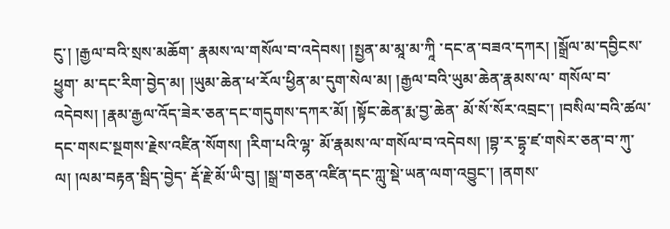ངུ་། །རྒྱལ་བའི་སྲས་མཆོག་ རྣམས་ལ་གསོལ་བ་འདེབས། །སྤྱན་མ་མཱ་མ་ཀཱི ་དང་ན་བཟའ་དཀར། །སྒྲོལ་མ་དབྱིངས་ཕྱུག་ མ་དང་རིག་བྱེད་མ། །ཡུམ་ཆེན་ཕ་རོལ་ཕྱིན་མ་དུག་སེལ་མ། །རྒྱལ་བའི་ཡུམ་ཆེན་རྣམས་ལ་ གསོལ་བ་འདེབས། །རྣམ་རྒྱལ་འོད་ཟེར་ཅན་དང་གདུགས་དཀར་མོ། །སྟོང་ཆེན་རྨ་བྱ་ཆེན་ མོ་སོ་སོར་འབྲང་། །བསིལ་བའི་ཚལ་དང་གསང་སྔགས་རྗེས་འཛིན་སོགས། །རིག་པའི་ལྷ་ མོ་རྣམས་ལ་གསོལ་བ་འདེབས། །བྷ་ར་དྷྭ་ཛ་གསེར་ཅན་བ་ཀུ་ལ། །ལམ་བརྟན་སྦིད་བྱེད་ རྡོ་རྗེ་མོ་ཡི་བུ། །སྒྲ་གཅན་འཛིན་དང་ཀླུ་སྡེ་ཡན་ལག་འབྱུང་། །ནགས་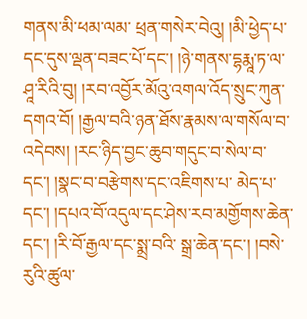གནས་མི་ཕམ་ལམ་ ཕྲན་གསེར་བེའུ། །མི་ཕྱེད་པ་དང་དུས་ལྡན་བཟང་པོ་དང་། །ཉེ་གནས་དྷརྨཱ་ཏ་ལ་ཤཱ་རིའི་བུ། །རབ་འབྱོར་མོའུ་འགལ་འོད་སྲུང་ཀུན་དགའ་བོ། །རྒྱལ་བའི་ཉན་ཐོས་རྣམས་ལ་གསོལ་བ་ འདེབས། །རང་ཉིད་བྱང་ཆུབ་གདུང་བ་སེལ་བ་དང་། །སྣང་བ་བརྩེགས་དང་འཇིགས་པ་ མེད་པ་དང་། །དཔའ་བོ་འདུལ་དང་ཤེས་རབ་མགྱོགས་ཆེན་དང་། །རི་བོ་རྒྱལ་དང་སྨྲ་བའི་ སྒྲ་ཆེན་དང་། །བསེ་རུའི་ཚུལ་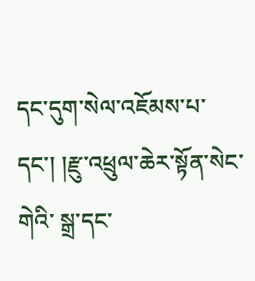དང་དུག་སེལ་འཇོམས་པ་དང་། །རྫུ་འཕྲུལ་ཆེར་སྟོན་སེང་གེའི་ སྒྲ་དང་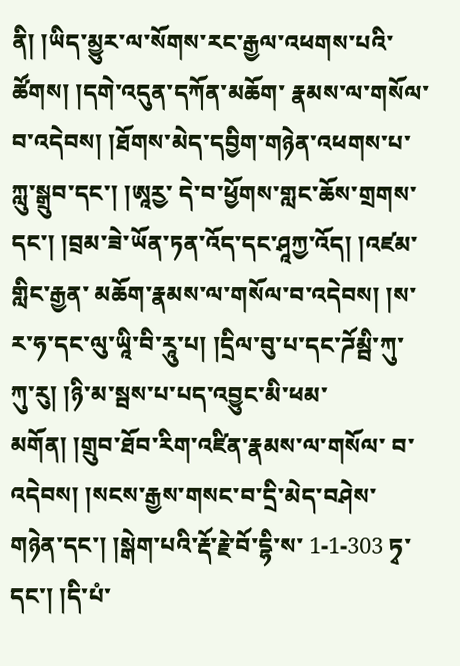ནི། །ཡིད་མྱུར་ལ་སོགས་རང་རྒྱལ་འཕགས་པའི་ཚོགས། །དགེ་འདུན་དཀོན་མཆོག་ རྣམས་ལ་གསོལ་བ་འདེབས། །ཐོགས་མེད་དབྱིག་གཉེན་འཕགས་པ་ཀླུ་སྒྲུབ་དང་། །ཨཱརྱ་ དེ་བ་ཕྱོགས་གླང་ཆོས་གྲགས་དང་། །བྲམ་ཟེ་ཡོན་ཏན་འོད་དང་ཤཱཀྱ་འོད། །འཛམ་གླིང་རྒྱན་ མཆོག་རྣམས་ལ་གསོལ་བ་འདེབས། །ས་ར་ཧ་དང་ལུ་ཡཱི་བི་རཱུ་པ། །དྲིལ་བུ་པ་དང་ཌོམྦི་ཀུ་ ཀུ་རུ། །ཉི་མ་སྦས་པ་པད་འབྱུང་མི་ཕམ་མགོན། །གྲུབ་ཐོབ་རིག་འཛིན་རྣམས་ལ་གསོལ་ བ་འདེབས། །སངས་རྒྱས་གསང་བ་དྲི་མེད་བཤེས་གཉེན་དང་། །སྒེག་པའི་རྡོ་རྗེ་བོ་དྷི་ས་ 1-1-303 ཏྭ་དང་། །དི་པཾ་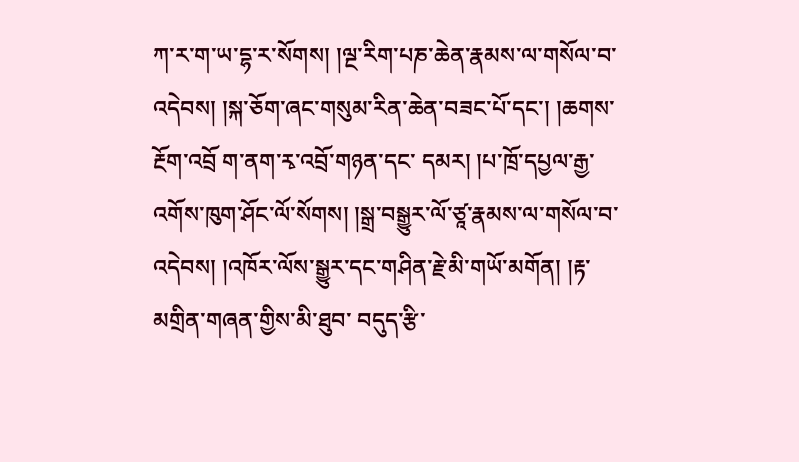ཀ་ར་ག་ཡ་དྷ་ར་སོགས། །ལྔ་རིག་པཎ་ཆེན་རྣམས་ལ་གསོལ་བ་འདེབས། །སྐ་ཅོག་ཞང་གསུམ་རིན་ཆེན་བཟང་པོ་དང་། །ཆགས་རྔོག་འབྲོ ག་ནག་རྭ་འབྲོ་གཉན་དང་ དམར། །པ་ཁྲོ་དཔྱལ་རྒྱ་འགོས་ཁུག་ཤོང་ལོ་སོགས། །སྒྲ་བསྒྱུར་ལོ་ཙཱ་རྣམས་ལ་གསོལ་བ་ འདེབས། །འཁོར་ལོས་སྒྱུར་དང་གཤིན་རྗེ་མི་གཡོ་མགོན། །རྟ་མགྲིན་གཞན་གྱིས་མི་ཐུབ་ བདུད་རྩི་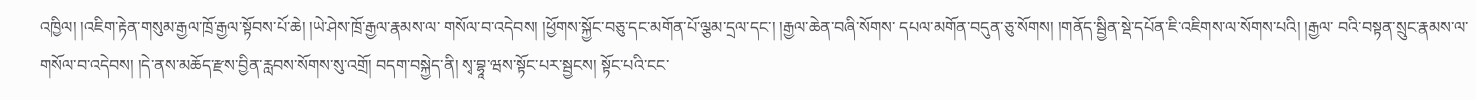འཁྱིལ། །འཇིག་རྟེན་གསུམ་རྒྱལ་ཁྲོ་རྒྱལ་སྟོབས་པོ་ཆེ། །ཡེ་ཤེས་ཁྲོ་རྒྱལ་རྣམས་ལ་ གསོལ་བ་འདེབས། །ཕྱོགས་སྐྱོང་བཅུ་དང་མགོན་པོ་ལྕམ་དྲལ་དང་། །རྒྱལ་ཆེན་བཞི་སོགས་ དཔལ་མགོན་བདུན་ཅུ་སོགས། །གནོད་སྦྱིན་སྡེ་དཔོན་ཇི་འཇིགས་ལ་སོགས་པའི། །རྒྱལ་ བའི་བསྟན་སྲུང་རྣམས་ལ་གསོལ་བ་འདེབས། །དེ་ནས་མཆོད་རྫས་བྱིན་རླབས་སོགས་སུ་འགྲོ། བདག་བསྐྱེད་ནི། སྭ་བྷཱ་ཝས་སྟོང་པར་སྦྱངས། སྟོང་པའི་ངང་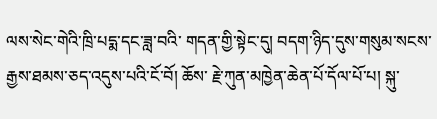ལས་སེང་གེའི་ཁྲི་པདྨ་དང་ཟླ་བའི་ གདན་གྱི་སྟེང་དུ། བདག་ཉིད་དུས་གསུམ་སངས་རྒྱས་ཐམས་ཅད་འདུས་པའི་ངོ་བོ། ཆོས་ རྗེ་ཀུན་མཁྱེན་ཆེན་པོ་དོལ་པོ་པ། སྐུ་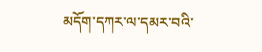མདོག་དཀར་ལ་དམར་བའི་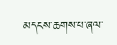མདངས་ཆགས་པ་ཞལ་